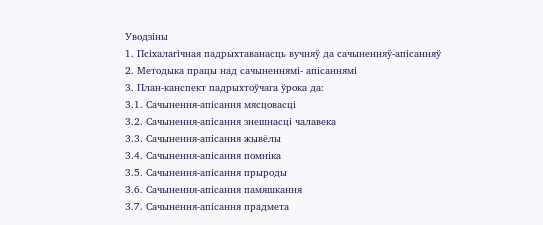Уводзіны
1. Псіхалагічная падрыхтаванасць вучняў да сачыненняў-апісанняў
2. Методыка працы над сачыненнямі- апісаннямі
3. План-канспект падрыхтоўчага ўрока да:
3.1. Сачынення-апісання мясцовасці
3.2. Сачынення-апісання знешнасці чалавека
3.3. Сачынення-апісання жывёлы
3.4. Сачынення-апісання помніка
3.5. Сачынення-апісання прыроды
3.6. Сачынення-апісання памяшкання
3.7. Сачынення-апісання прадмета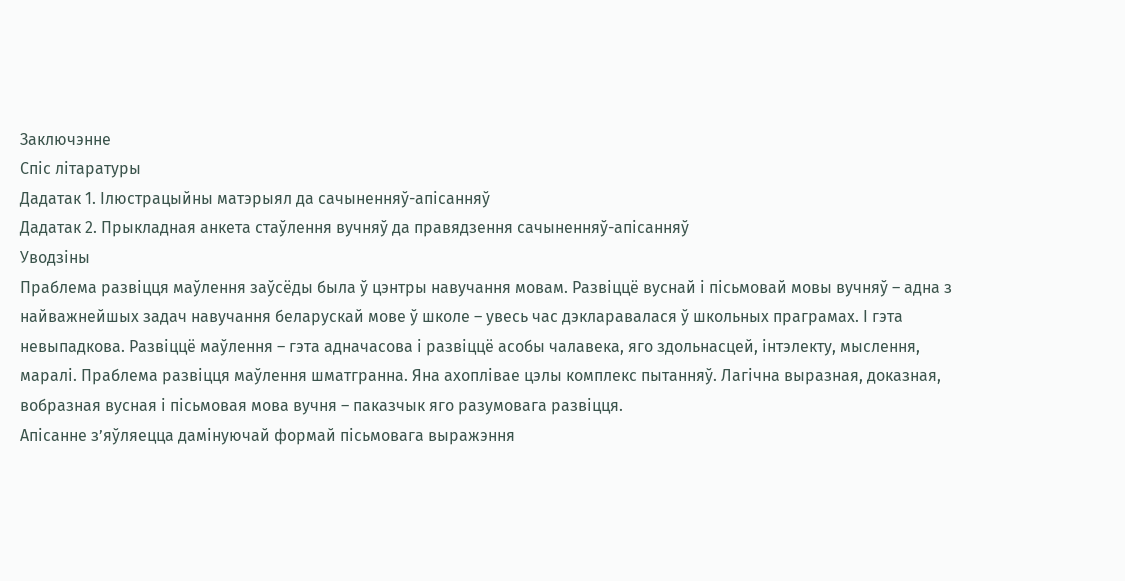Заключэнне
Спіс літаратуры
Дадатак 1. Ілюстрацыйны матэрыял да сачыненняў-апісанняў
Дадатак 2. Прыкладная анкета стаўлення вучняў да правядзення сачыненняў-апісанняў
Уводзіны
Праблема развіцця маўлення заўсёды была ў цэнтры навучання мовам. Развіццё вуснай і пісьмовай мовы вучняў – адна з найважнейшых задач навучання беларускай мове ў школе – увесь час дэкларавалася ў школьных праграмах. І гэта невыпадкова. Развіццё маўлення – гэта адначасова і развіццё асобы чалавека, яго здольнасцей, інтэлекту, мыслення, маралі. Праблема развіцця маўлення шматгранна. Яна ахоплівае цэлы комплекс пытанняў. Лагічна выразная, доказная, вобразная вусная і пісьмовая мова вучня – паказчык яго разумовага развіцця.
Апісанне з’яўляецца дамінуючай формай пісьмовага выражэння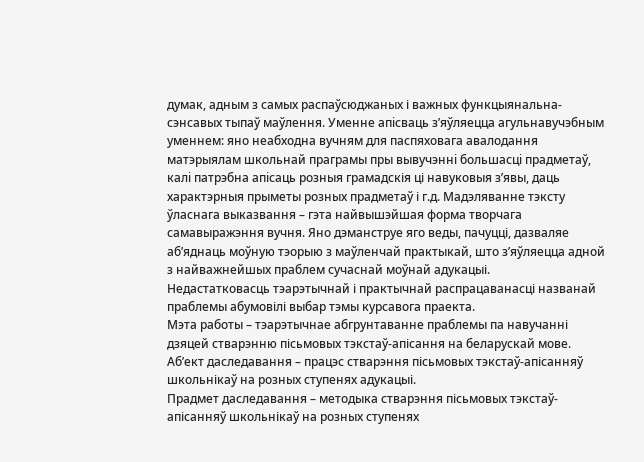думак, адным з самых распаўсюджаных і важных функцыянальна-сэнсавых тыпаў маўлення. Уменне апiсваць з’яўляецца агульнавучэбным уменнем: яно неабходна вучням для паспяховага авалодання матэрыялам школьнай праграмы пры вывучэннi большасцi прадметаў, калi патрэбна апiсаць розныя грамадскія ці навуковыя з’явы, даць характэрныя прыметы розных прадметаў і г.д. Мадэляванне тэксту ўласнага выказвання – гэта найвышэйшая форма творчага самавыражэння вучня. Яно дэманструе яго веды, пачуцці, дазваляе аб’яднаць моўную тэорыю з маўленчай практыкай, што з’яўляецца адной з найважнейшых праблем сучаснай моўнай адукацыі.
Недастатковасць тэарэтычнай і практычнай распрацаванасці названай праблемы абумовілі выбар тэмы курсавога праекта.
Мэта работы – тэарэтычнае абгрунтаванне праблемы па навучанні дзяцей стварэнню пісьмовых тэкстаў-апісання на беларускай мове.
Аб’ект даследавання – працэс стварэння пісьмовых тэкстаў-апісанняў школьнікаў на розных ступенях адукацыі.
Прадмет даследавання – методыка стварэння пісьмовых тэкстаў-апісанняў школьнікаў на розных ступенях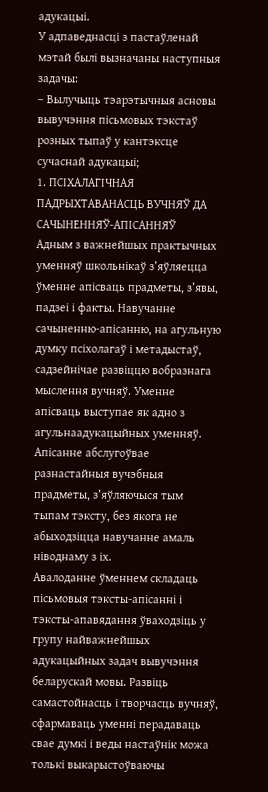адукацыі.
У адпаведнасці з пастаўленай мэтай былі вызначаны наступныя задачы:
– Вылучыць тэарэтычныя асновы вывучэння пісьмовых тэкстаў розных тыпаў у кантэксце сучаснай адукацыі;
1. ПСІХАЛАГІЧНАЯ ПАДРЫХТАВАНАСЦЬ ВУЧНЯЎ ДА САЧЫНЕННЯЎ-АПІСАННЯЎ
Адным з важнейшых практычных уменняў школьнікаў з’яўляецца ўменне апісваць прадметы, з’явы, падзеі і факты. Навучанне сачыненню-апісанню, на агульную думку псіхолагаў і метадыстаў, садзейнічае развіццю вобразнага мыслення вучняў. Уменне апісваць выступае як адно з агульнаадукацыйных уменняў. Апісанне абслугоўвае разнастайныя вучэбныя прадметы, з’яўляючыся тым тыпам тэксту, без якога не абыходзіцца навучанне амаль ніводнаму з іх.
Авалоданне ўменнем складаць пісьмовыя тэксты-апісанні і тэксты-апавядання ўваходзіць у групу найважнейшых адукацыйных задач вывучэння беларускай мовы. Развіць самастойнасць і творчасць вучняў, сфармаваць уменні перадаваць свае думкі і веды настаўнік можа толькі выкарыстоўваючы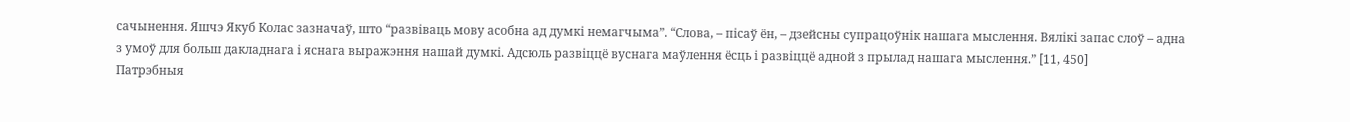сачынення. Яшчэ Якуб Колас зазначаў, што “развіваць мову асобна ад думкі немагчыма”. “Слова, – пісаў ён, – дзейсны супрацоўнік нашага мыслення. Вялікі запас слоў – адна з умоў для больш дакладнага і яснага выражэння нашай думкі. Адсюль развіццё вуснага маўлення ёсць і развіццё адной з прылад нашага мыслення.” [11, 450]
Патрэбныя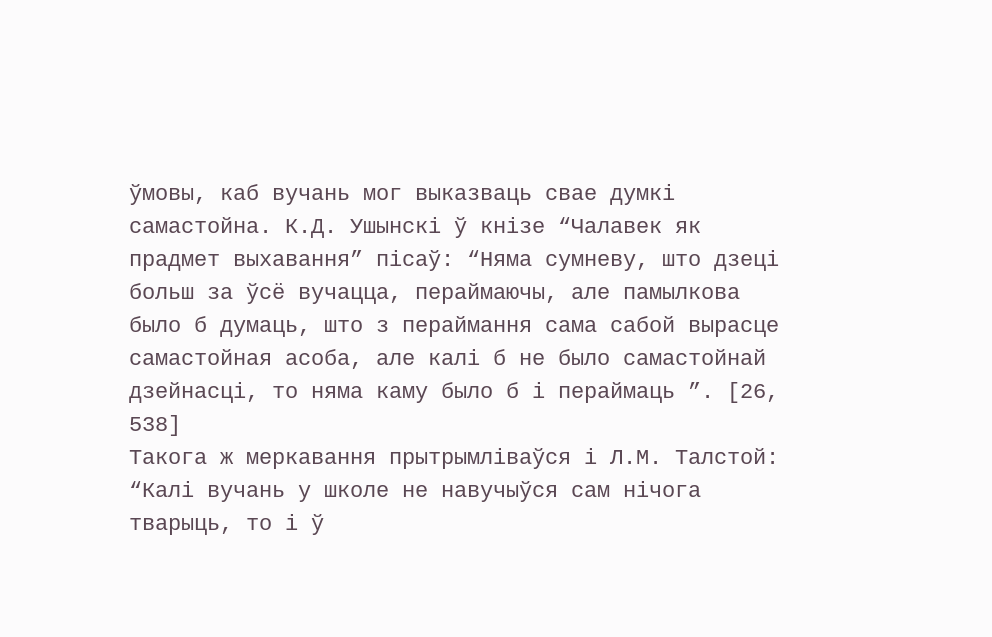ўмовы, каб вучань мог выказваць свае думкі самастойна. К.Д. Ушынскі ў кнізе “Чалавек як прадмет выхавання” пісаў: “Няма сумневу, што дзеці больш за ўсё вучацца, пераймаючы, але памылкова было б думаць, што з пераймання сама сабой вырасце самастойная асоба, але калі б не было самастойнай дзейнасці, то няма каму было б і пераймаць ”. [26, 538]
Такога ж меркавання прытрымліваўся і Л.М. Талстой: “Калі вучань у школе не навучыўся сам нічога тварыць, то і ў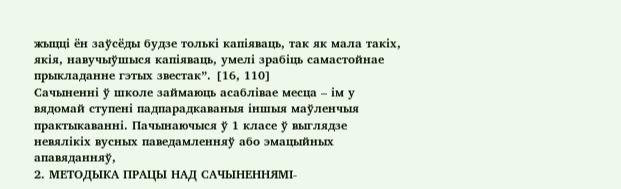жыцці ён заўсёды будзе толькі капіяваць, так як мала такіх, якія, навучыўшыся капіяваць, умелі зрабіць самастойнае прыкладанне гэтых звестак”. [16, 110]
Сачыненні ў школе займаюць асаблівае месца – ім у вядомай ступені падпарадкаваныя іншыя маўленчыя практыкаванні. Пачынаючыся ў 1 класе ў выглядзе невялікіх вусных паведамленняў або эмацыйных апавяданняў,
2. МЕТОДЫКА ПРАЦЫ НАД САЧЫНЕННЯМІ-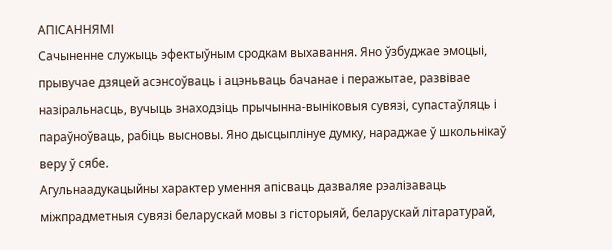АПІСАННЯМІ
Сачыненне служыць эфектыўным сродкам выхавання. Яно ўзбуджае эмоцыі, прывучае дзяцей асэнсоўваць і ацэньваць бачанае і перажытае, развівае назіральнасць, вучыць знаходзіць прычынна-выніковыя сувязі, супастаўляць і параўноўваць, рабіць высновы. Яно дысцыплінуе думку, нараджае ў школьнікаў веру ў сябе.
Агульнаадукацыйны характер умення апісваць дазваляе рэалізаваць міжпрадметныя сувязі беларускай мовы з гісторыяй, беларускай літаратурай,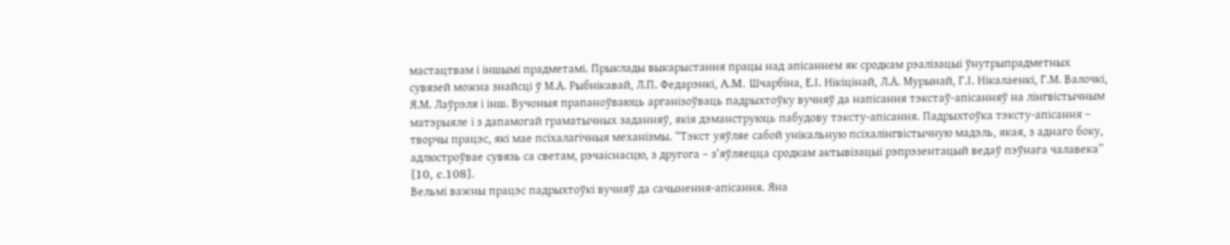мастацтвам і іншымі прадметамі. Прыклады выкарыстання працы над апісаннем як сродкам рэалізацыі ўнутрыпрадметных сувязей можна знайсці ў М.А. Рыбнікавай, Л.П. Федарэнкі, A.M. Шчарбіна, Е.І. Нікіцінай, Л.А. Мурынай, Г.І. Нікалаенкі, Г.М. Валочкі, Я.М. Лаўрэля і інш. Вучоныя прапаноўваюць арганізоўваць падрыхтоўку вучняў да напісання тэкстаў-апісанняў на лінгвістычным матэрыяле і з дапамогай граматычных заданняў, якія дэманструюць пабудову тэксту-апісання. Падрыхтоўка тэксту-апісання – творчы працэс, які мае псіхалагічныя механізмы. “Тэкст уяўляе сабой унікальную псіхалінгвістычную мадэль, якая, з аднаго боку, адлюстроўвае сувязь са светам, рэчаіснасцю, з другога – з’яўляецца сродкам актывізацыі рэпрэзентацый ведаў пэўнага чалавека” [10, c.108].
Вельмі важны працэс падрыхтоўкі вучняў да сачынення-апісання. Яна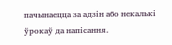пачынаецца за адзін або некалькі ўрокаў да напісання.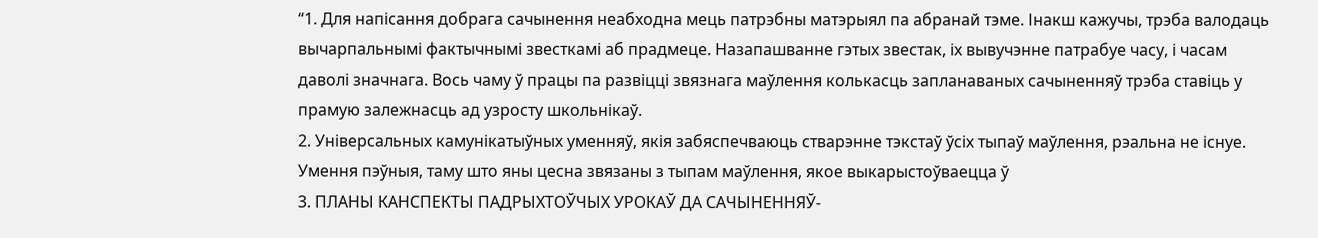“1. Для напісання добрага сачынення неабходна мець патрэбны матэрыял па абранай тэме. Інакш кажучы, трэба валодаць вычарпальнымі фактычнымі звесткамі аб прадмеце. Назапашванне гэтых звестак, іх вывучэнне патрабуе часу, і часам даволі значнага. Вось чаму ў працы па развіцці звязнага маўлення колькасць запланаваных сачыненняў трэба ставіць у прамую залежнасць ад узросту школьнікаў.
2. Універсальных камунікатыўных уменняў, якія забяспечваюць стварэнне тэкстаў ўсіх тыпаў маўлення, рэальна не існуе. Умення пэўныя, таму што яны цесна звязаны з тыпам маўлення, якое выкарыстоўваецца ў
3. ПЛАНЫ КАНСПЕКТЫ ПАДРЫХТОЎЧЫХ УРОКАЎ ДА САЧЫНЕННЯЎ-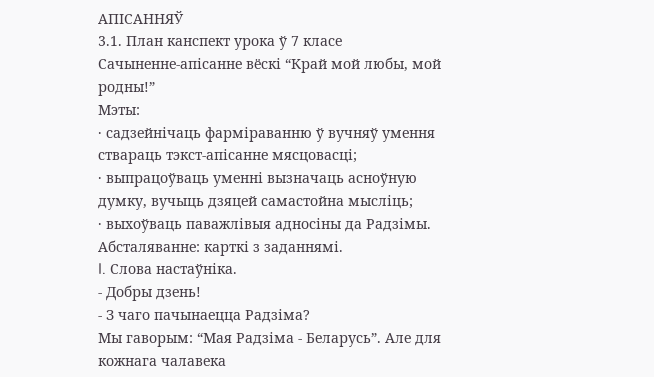АПІСАННЯЎ
3.1. План канспект урока ў 7 класе
Сачыненне-апісанне вёскі “Край мой любы, мой родны!”
Мэты:
· садзейнічаць фарміраванню ў вучняў умення ствараць тэкст-апісанне мясцовасці;
· выпрацоўваць уменні вызначаць асноўную думку, вучыць дзяцей самастойна мысліць;
· выхоўваць паважлівыя адносіны да Радзімы.
Абсталяванне: карткі з заданнямі.
I. Слова настаўніка.
- Добры дзень!
- З чаго пачынаецца Радзіма?
Мы гаворым: “Мая Радзіма - Беларусь”. Але для кожнага чалавека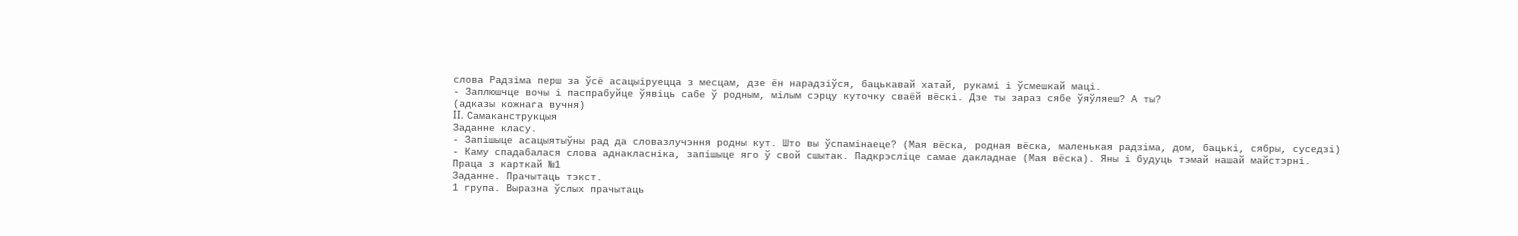слова Радзіма перш за ўсё асацыіруецца з месцам, дзе ён нарадзіўся, бацькавай хатай, рукамі і ўсмешкай маці.
- Заплюшчце вочы і паспрабуйце ўявіць сабе ў родным, мілым сэрцу куточку сваёй вёскі. Дзе ты зараз сябе ўяўляеш? А ты?
(адказы кожнага вучня)
II. Самаканструкцыя
Заданне класу.
- Запішыце асацыятыўны рад да словазлучэння родны кут. Што вы ўспамінаеце? (Мая вёска, родная вёска, маленькая радзіма, дом, бацькі, сябры, суседзі)
- Каму спадабалася слова аднакласніка, запішыце яго ў свой сшытак. Падкрэсліце самае дакладнае (Мая вёска). Яны і будуць тэмай нашай майстэрні.
Праца з карткай №1
Заданне. Прачытаць тэкст.
1 група. Выразна ўслых прачытаць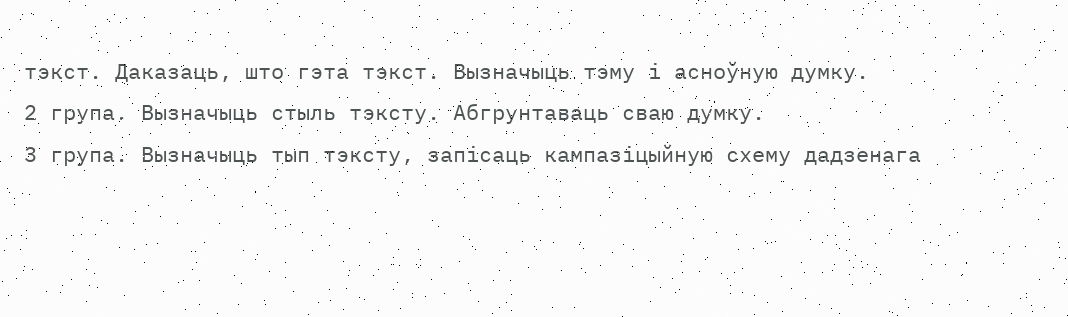тэкст. Даказаць, што гэта тэкст. Вызначыць тэму і асноўную думку.
2 група. Вызначыць стыль тэксту. Абгрунтаваць сваю думку.
3 група. Вызначыць тып тэксту, запісаць кампазіцыйную схему дадзенага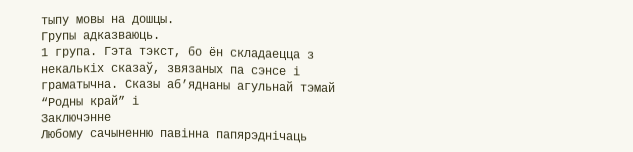тыпу мовы на дошцы.
Групы адказваюць.
1 група. Гэта тэкст, бо ён складаецца з некалькіх сказаў, звязаных па сэнсе і граматычна. Сказы аб’яднаны агульнай тэмай “Родны край” і
Заключэнне
Любому сачыненню павінна папярэднічаць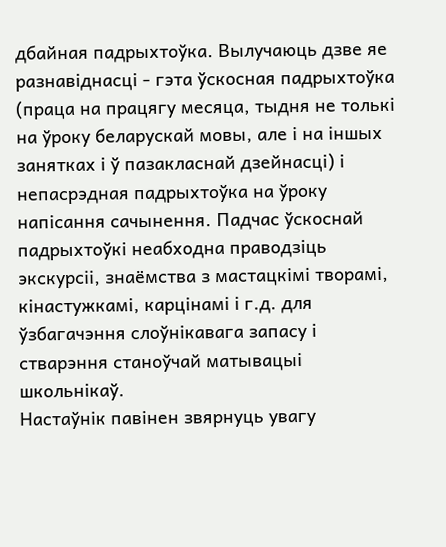дбайная падрыхтоўка. Вылучаюць дзве яе разнавіднасці - гэта ўскосная падрыхтоўка (праца на працягу месяца, тыдня не толькі на ўроку беларускай мовы, але і на іншых занятках і ў пазакласнай дзейнасці) і непасрэдная падрыхтоўка на ўроку напісання сачынення. Падчас ўскоснай падрыхтоўкі неабходна праводзіць экскурсіі, знаёмства з мастацкімі творамі, кінастужкамі, карцінамі і г.д. для ўзбагачэння слоўнікавага запасу і стварэння станоўчай матывацыі школьнікаў.
Настаўнік павінен звярнуць увагу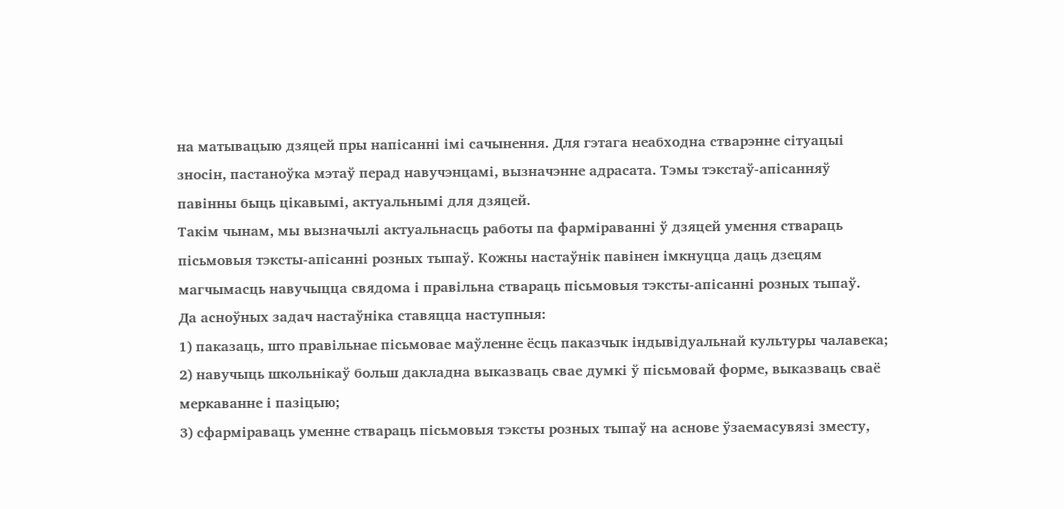на матывацыю дзяцей пры напісанні імі сачынення. Для гэтага неабходна стварэнне сітуацыі зносін, пастаноўка мэтаў перад навучэнцамі, вызначэнне адрасата. Тэмы тэкстаў-апісанняў павінны быць цікавымі, актуальнымі для дзяцей.
Такім чынам, мы вызначылі актуальнасць работы па фарміраванні ў дзяцей умення ствараць пісьмовыя тэксты-апісанні розных тыпаў. Кожны настаўнік павінен імкнуцца даць дзецям магчымасць навучыцца свядома і правільна ствараць пісьмовыя тэксты-апісанні розных тыпаў.
Да асноўных задач настаўніка ставяцца наступныя:
1) паказаць, што правільнае пісьмовае маўленне ёсць паказчык індывідуальнай культуры чалавека;
2) навучыць школьнікаў больш дакладна выказваць свае думкі ў пісьмовай форме, выказваць сваё меркаванне і пазіцыю;
3) сфарміраваць уменне ствараць пісьмовыя тэксты розных тыпаў на аснове ўзаемасувязі зместу,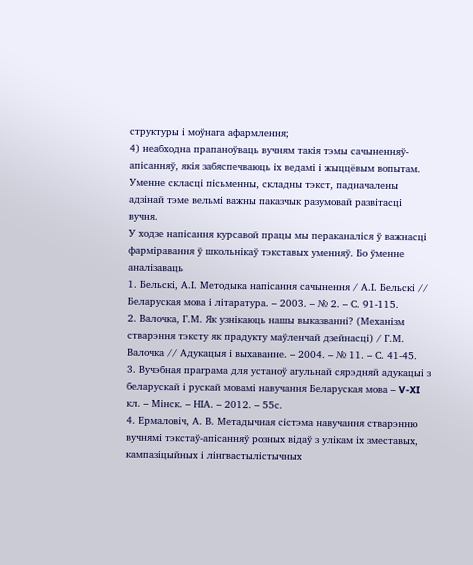структуры і моўнага афармлення;
4) неабходна прапаноўваць вучням такія тэмы сачыненняў-апісанняў, якія забяспечваюць іх ведамі і жыццёвым вопытам.
Уменне скласці пісьменны, складны тэкст, падначалены адзінай тэме вельмі важны паказчык разумовай развітасці вучня.
У ходзе напісання курсавой працы мы пераканаліся ў важнасці фарміравання ў школьнікаў тэкставых уменняў. Бо ўменне аналізаваць
1. Бельскі, А.І. Методыка напісання сачынення / А.І. Бельскі // Беларуская мова і літаратура. – 2003. – № 2. – С. 91-115.
2. Валочка, Г.М. Як узнікаюць нашы выказванні? (Механізм стварэння тэксту як прадукту маўленчай дзейнасці) / Г.М. Валочка // Адукацыя і выхаванне. – 2004. – № 11. – С. 41-45.
3. Вучэбная праграма для устаноў агульнай сярэдняй адукацыі з беларускай і рускай мовамі навучання Беларуская мова – V-XI кл. – Мінск. – НІА. – 2012. – 55с.
4. Ермаловіч, А. В. Метадычная сістэма навучання стварэнню вучнямі тэкстаў-апісанняў розных відаў з улікам іх зместавых, кампазіцыйных і лінгвастылістычных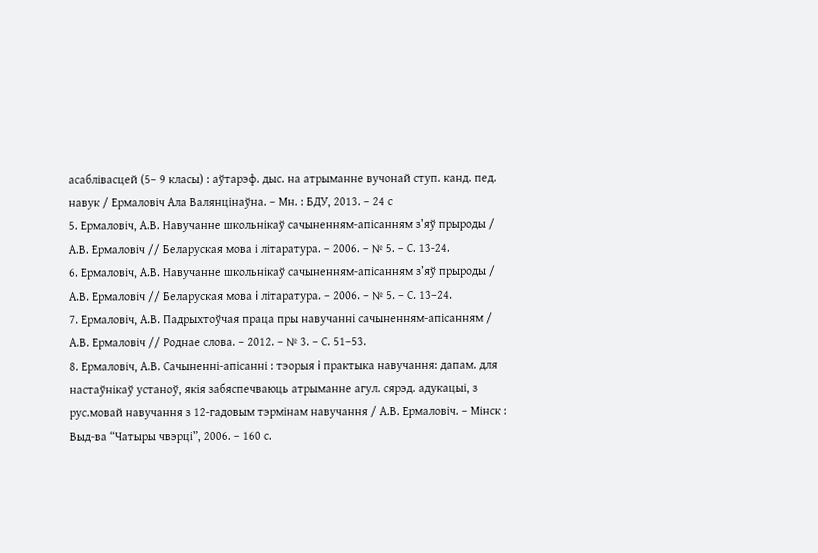асаблівасцей (5– 9 класы) : аўтарэф. дыс. на атрыманне вучонай ступ. канд. пед. навук / Ермаловіч Ала Валянцінаўна. – Мн. : БДУ, 2013. – 24 с
5. Ермаловіч, А.В. Навучанне школьнікаў сачыненням-апісанням з’яў прыроды / А.В. Ермаловіч // Беларуская мова і літаратура. – 2006. – № 5. – С. 13-24.
6. Ермаловіч, А.В. Навучанне школьнікаў сачыненням-апісанням з’яў прыроды / А.В. Ермаловіч // Беларуская мова i літаратура. – 2006. – № 5. – С. 13–24.
7. Ермаловіч, А.В. Падрыхтоўчая праца пры навучанні сачыненням-апісанням / А.В. Ермаловіч // Роднае слова. – 2012. – № 3. – С. 51–53.
8. Ермаловіч, А.В. Сачыненні-апісанні : тэорыя i практыка навучання: дапам. для настаўнікаў устаноў, якія забяспечваюць атрыманне агул. сярэд. адукацыі, з рус.мовай навучання з 12-гадовым тэрмінам навучання / А.В. Ермаловіч. – Мінск : Выд-ва “Чатыры чвэрці”, 2006. – 160 с.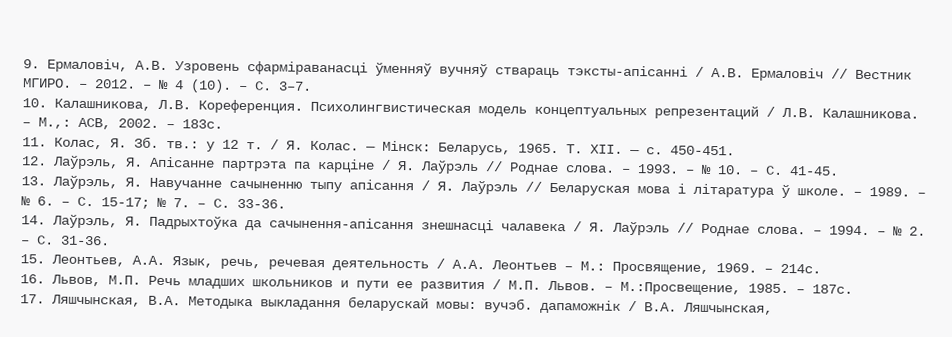9. Ермаловіч, А.В. Узровень сфарміраванасці ўменняў вучняў ствараць тэксты-апісанні / А.В. Ермаловіч // Вестник МГИРО. – 2012. – № 4 (10). – С. 3–7.
10. Калашникова, Л.В. Кореференция. Психолингвистическая модель концептуальных репрезентаций / Л.В. Калашникова. – М.,: АСВ, 2002. – 183с.
11. Колас, Я. Зб. тв.: у 12 т. / Я. Колас. — Мінск: Беларусь, 1965. Т. ХІІ. — с. 450-451.
12. Лаўрэль, Я. Апісанне партрэта па карціне / Я. Лаўрэль // Роднае слова. – 1993. – № 10. – С. 41-45.
13. Лаўрэль, Я. Навучанне сачыненню тыпу апісання / Я. Лаўрэль // Беларуская мова і літаратура ў школе. – 1989. – № 6. – С. 15-17; № 7. – С. 33-36.
14. Лаўрэль, Я. Падрыхтоўка да сачынення-апісання знешнасці чалавека / Я. Лаўрэль // Роднае слова. – 1994. – № 2. – С. 31-36.
15. Леонтьев, А.А. Язык, речь, речевая деятельность / А.А. Леонтьев – М.: Просвящение, 1969. – 214с.
16. Львов, М.П. Речь младших школьников и пути ее развития / М.П. Львов. – М.:Просвещение, 1985. – 187с.
17. Ляшчынская, В.А. Методыка выкладання беларускай мовы: вучэб. дапаможнік / В.А. Ляшчынская,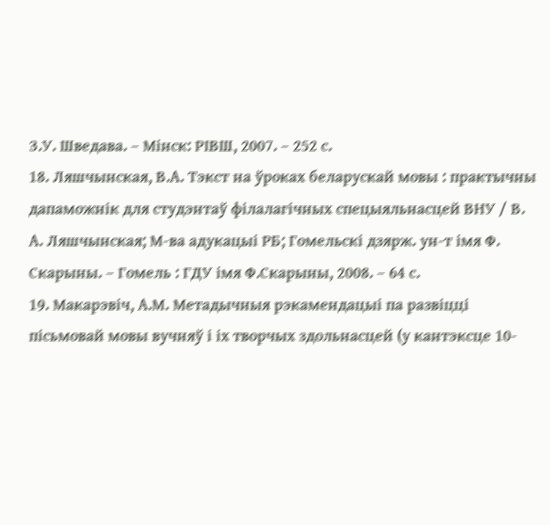З.У. Шведава. – Мінск: РІВШ, 2007. – 252 с.
18. Ляшчынская, В.А. Тэкст на ўроках беларускай мовы : практычны дапаможнік для студэнтаў філалагічных спецыяльнасцей ВНУ / В. А. Ляшчынская; М-ва адукацыі РБ; Гомельскі дзярж. ун-т імя Ф. Скарыны. – Гомель : ГДУ імя Ф.Скарыны, 2008. – 64 с.
19. Макарэвіч, А.М. Метадычныя рэкамендацыі па развіцці пісьмовай мовы вучняў і іх творчых здольнасцей (у кантэксце 10-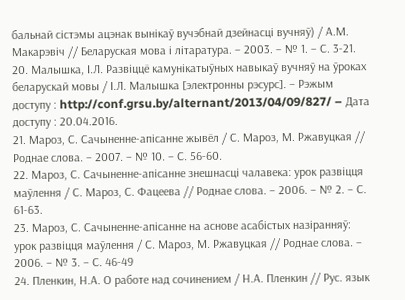бальнай сістэмы ацэнак вынікаў вучэбнай дзейнасці вучняў) / А.М. Макарэвіч // Беларуская мова і літаратура. – 2003. – № 1. – С. 3-21.
20. Малышка, І.Л. Развіццё камунікатыўных навыкаў вучняў на ўроках беларускай мовы / І.Л. Малышка [электронны рэсурс]. – Рэжым доступу : http://conf.grsu.by/alternant/2013/04/09/827/ – Дата доступу : 20.04.2016.
21. Мароз, С. Сачыненне-апісанне жывёл / С. Мароз, М. Ржавуцкая // Роднае слова. – 2007. – № 10. – С. 56-60.
22. Мароз, С. Сачыненне-апісанне знешнасці чалавека: урок развіцця маўлення / С. Мароз, С. Фацеева // Роднае слова. – 2006. – № 2. – С. 61-63.
23. Мароз, С. Сачыненне-апісанне на аснове асабістых назіранняў: урок развіцця маўлення / С. Мароз, М. Ржавуцкая // Роднае слова. – 2006. – № 3. – С. 46-49
24. Пленкин, Н.А. О работе над сочинением / Н.А. Пленкин // Рус. язык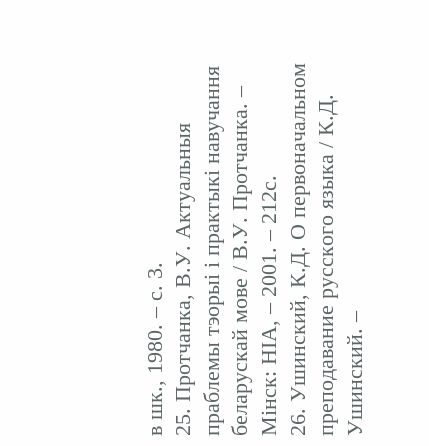в шк., 1980. – с. 3.
25. Протчанка, В.У. Актуальныя праблемы тэорыі і практыкі навучання беларускай мове / В.У. Протчанка. – Мінск: НІА, – 2001. – 212с.
26. Ушинский, К.Д. О первоначальном преподавание русского языка / К.Д. Ушинский. –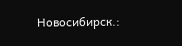Новосибирск.: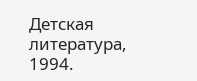Детская литература, 1994.